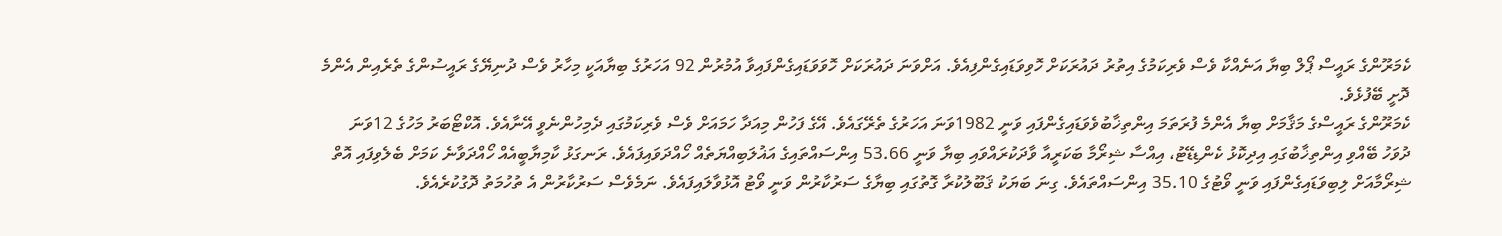ކެމަރޫންގެ ރައީސް ޕޯލް ބިޔާ އަނެއްކާ ވެސް ވެރިކަމުގެ އިތުރު ދައުރަކަށް ހޮވިވަޑައިގެންފިއެވެ. އަށްވަނަ ދައުރަކަށް ހޮވަވަޑައިގެންފައިވާ އުމުރުން 92 އަހަރުގެ ބިޔާއަކީ މިހާރު ވެސް ދުނިޔޭގެ ރައީސުންގެ ތެރެއިން އެންމެ ދޮށީ ބޭފުޅެވެ.
ކެމަރޫންގެ ރައީސްގެ މަޤާމަށް ބިޔާ އެންމެ ފުރަތަމަ އިންތިޚާބުވެވަޑައިގެންފައި ވަނީ 1982ވަނަ އަހަރުގެ ތެރޭގައެވެ. އޭގެ ފަހުން މިއަދާ ހަމައަށް ވެސް ވެރިކަމުގައި ދެމިހުންނެވީ އޭނާއެވެ. އޮކްޓޯބަރު މަހުގެ 12ވަނަ ދުވަހު ބޭއްވި އިންތިޚާބުގައި އިދިކޮޅު ކެންޑިޑޭޓު، އިއްސާ ޝިރޯމާ ބަކަރީއާ ވާދަކުރައްވައި ބިޔާ ވަނީ 53.66 އިންސައްތައިގެ އަޣުލަބިއްޔަތެއް ހޯއްދަވައިފައެވެ. ރަނގަޅު ކާމިޔާބީއެއް ހޯއްދަވާނެ ކަމަށް ބެލެވިފައި އޮތް ޝިރޯމާއަށް ލިބިވަޑައިގެންފައި ވަނީ ވޯޓުގެ 35.10 އިންސައްތައެވެ. ގިނަ ބަޔަކު ޤަބޫލުކުރާ ގޮތުގައި ބިޔާގެ ސަރުކާރުން ވަނީ ވޯޓު އޮޅުވާލައިފައެވެ. ނަމެވެސް ސަރުކާރުން އެ ތުހުމަތު ދޮގުކުރެއެވެ.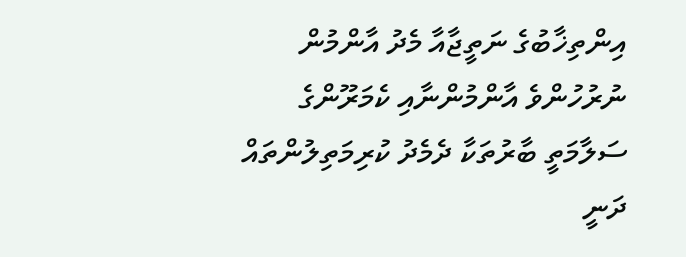އިންތިޚާބުގެ ނަތީޖާއާ މެދު އާންމުން ނުރުހުންވެ އާންމުންނާއި ކެމަރޫންގެ ސަލާމަތީ ބާރުތަކާ ދެމެދު ކުރިމަތިލުންތައް ދަނީ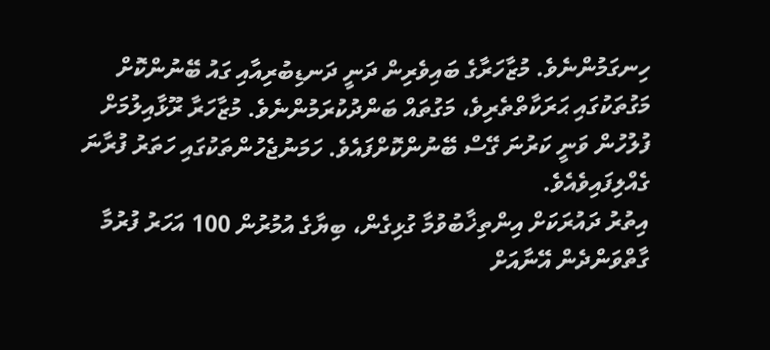ހިނގަމުންނެވެ. މުޒާހަރާގެ ބައިވެރިން ދަނީ ދަނޑިބުރިއާއި ގައު ބޭނުންކޮށް މަގުތަކުގައި ޙަރަކާތްތެރިވެ، މަގުތައް ބަންދުކުރަމުންނެވެ. މުޒާހަރާ ރޫޅާއިލުމަށް ފުލުހުން ވަނީ ކަރުނަ ގޭސް ބޭނުންކޮށްފައެވެ. ހަމަނުޖެހުންތަކުގައި ހަތަރު ފުރާނަ ގެއްލިފައިވެއެވެ.
އިތުރު ދައުރަކަށް އިންތިޚާބުވުމާ ގުޅިގެން، ބިޔާގެ އުމުރުން 100 އަހަރު ފުރުމާ ގާތްވަންދެން އޭނާއަށް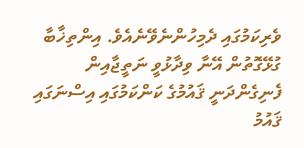ވެރިކަމުގައި ދެމިހުންނެވޭނެއެވެ. އިންތިޚާބާ ގުޅޭގޮތުން އޭނާ ވިދާޅުވީ ނަތީޖާއިން ފެނިގެންދަނީ ޤައުމުގެ ކަންކަމުގައި އިސްނަގައި ޤައުމު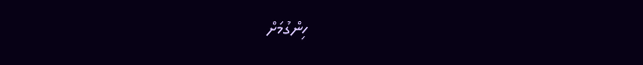ހިންގުމަށް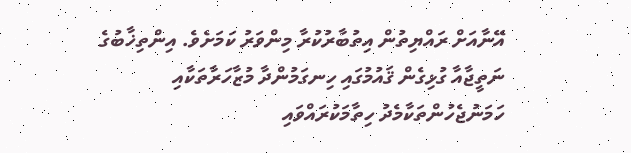އޭނާއަށް ރައްޔިތުން އިތުބާރުކުރާ މިންވަރު ކަމަށެވެ. އިންތިޚާބުގެ ނަތީޖާއާ ގުޅިގެން ޤައުމުގައި ހިނގަމުންދާ މުޒާހަރާތަކާއި ހަމަނުޖެހުންތަކާމެދު ހިތާމަކުރައްވައި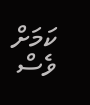ކަމަށް ވެސް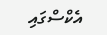އެކްސްގައި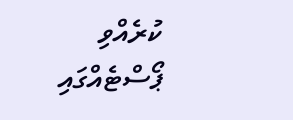ކުރެއްވި ޕޯސްޓެއްގައި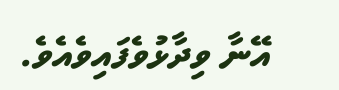އޭނާ ވިދާޅުވެފައިވެއެވެ.